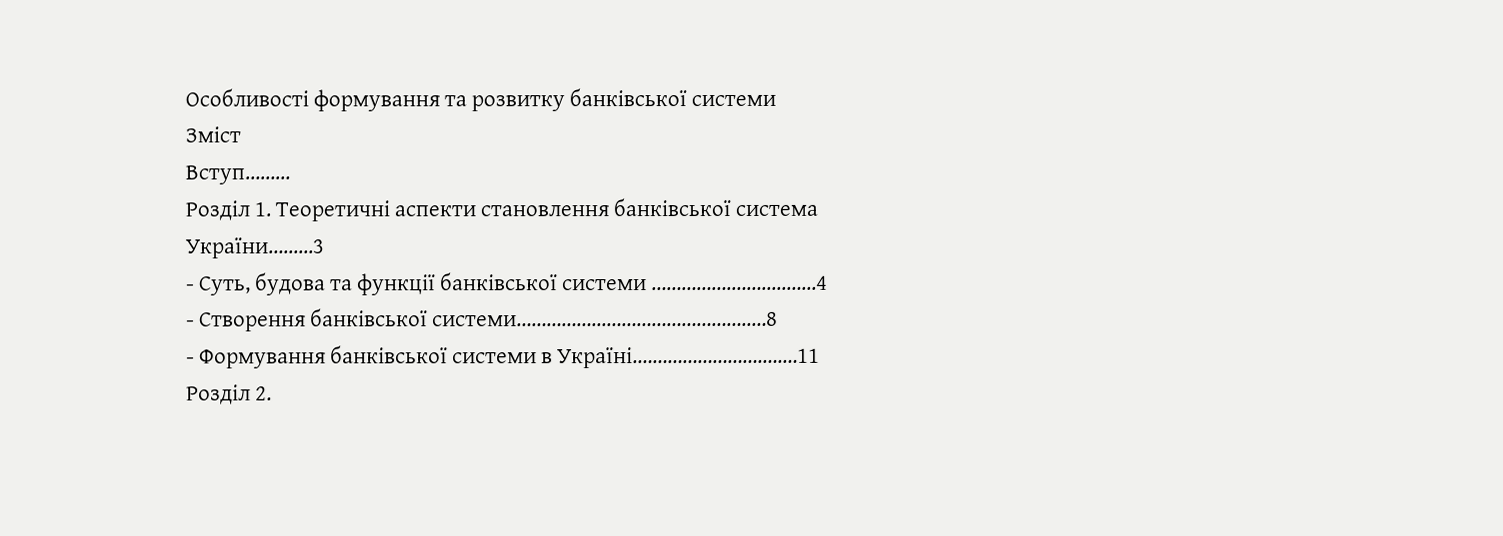Особливості формування та розвитку банківської системи
Зміст
Вступ………
Розділ 1. Теоретичні аспекти становлення банківської система України…......3
- Суть, будова та функції банківської системи …………….…….....…...4
- Створення банкiвської системи……………...………………………..…8
- Формування банківської системи в Україні.…………………….….…11
Розділ 2.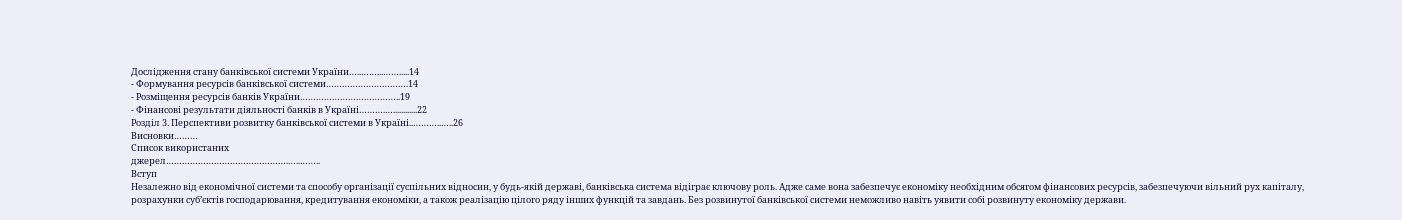Дослідження стану банківської системи України…..……...…….....14
- Формування ресурсів банківської системи………………………….14
- Розміщення ресурсів банків України………………………………..19
- Фінансові результати діяльності банків в Україні……….…............22
Розділ 3. Перспективи розвитку банківської системи в Україні..………..…..26
Висновки………
Список використаних
джерел……………………………………….…..……..
Вступ
Незалежно від економічної системи та способу організації суспільних відносин, у будь-якій державі, банківська система відіграє ключову роль. Адже саме вона забезпечує економіку необхідним обсягом фінансових ресурсів, забезпечуючи вільний рух капіталу, розрахунки суб’єктів господарювання, кредитування економіки, а також реалізацію цілого ряду інших функцій та завдань. Без розвинутої банківської системи неможливо навіть уявити собі розвинуту економіку держави.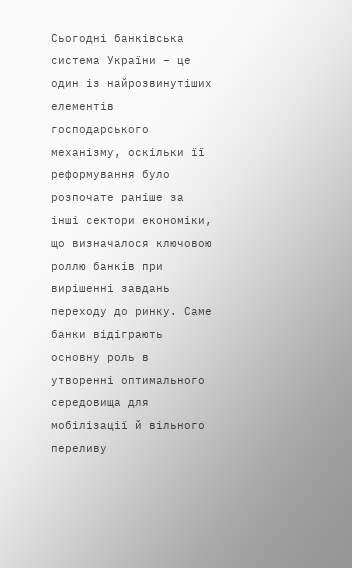Сьогодні банківська система України – це один із найрозвинутіших елементів господарського механізму, оскільки її реформування було розпочате раніше за інші сектори економіки, що визначалося ключовою роллю банків при вирішенні завдань переходу до ринку. Саме банки відіграють основну роль в утворенні оптимального середовища для мобілізації й вільного переливу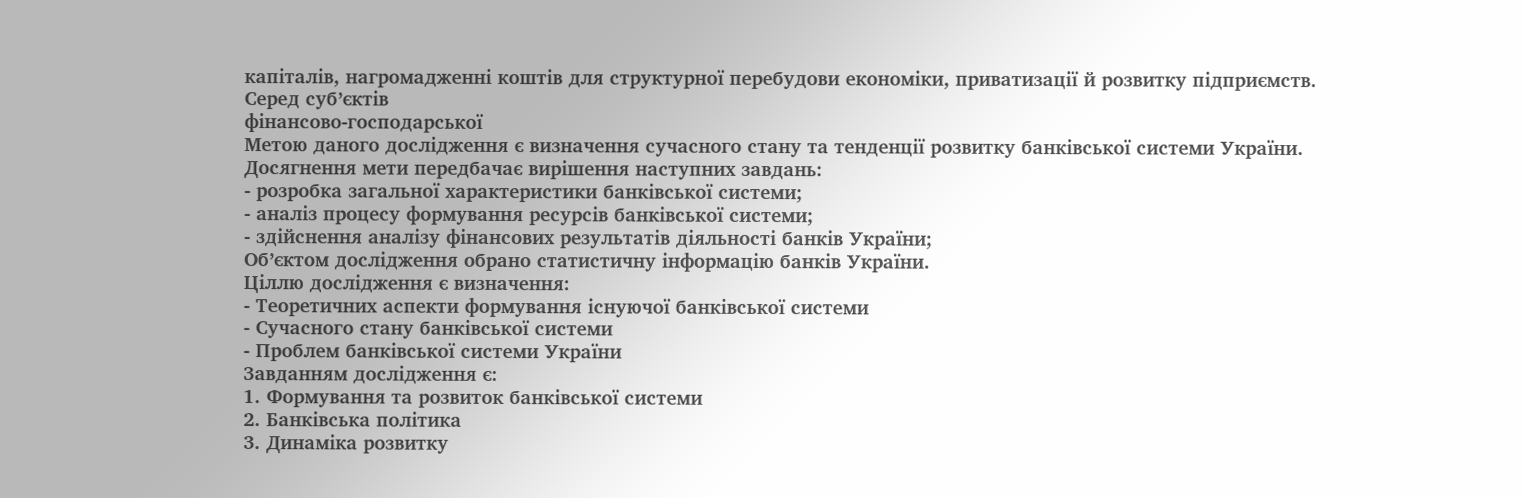капіталів, нагромадженні коштів для структурної перебудови економіки, приватизації й розвитку підприємств.
Серед суб’єктів
фінансово-господарської
Метою даного дослідження є визначення сучасного стану та тенденції розвитку банківської системи України.
Досягнення мети передбачає вирішення наступних завдань:
- розробка загальної характеристики банківської системи;
- аналіз процесу формування ресурсів банківської системи;
- здійснення аналізу фінансових результатів діяльності банків України;
Об’єктом дослідження обрано статистичну інформацію банків України.
Ціллю дослідження є визначення:
- Теоретичних аспекти формування існуючої банківської системи
- Сучасного стану банківської системи
- Проблем банківської системи України
Завданням дослідження є:
1. Формування та розвиток банківської системи
2. Банківська політика
3. Динаміка розвитку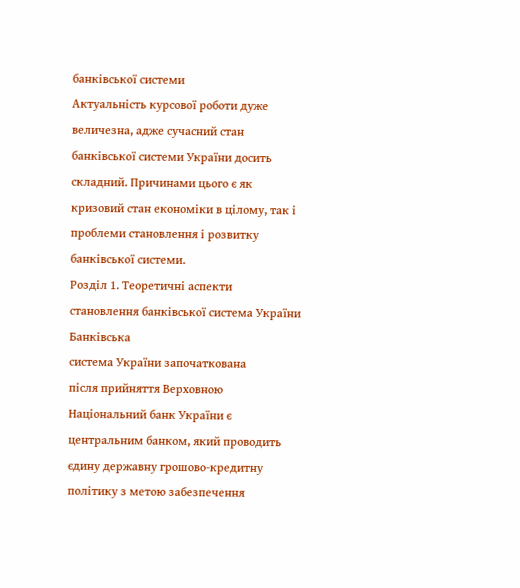банківської системи
Актуальність курсової роботи дуже величезна, адже сучасний стан банківської системи України досить складний. Причинами цього є як кризовий стан економіки в цілому, так і проблеми становлення і розвитку банківської системи.
Розділ 1. Теоретичні аспекти становлення банківської система України
Банківська
система України започаткована
після прийняття Верховною
Національний банк України є центральним банком, який проводить єдину державну грошово-кредитну політику з метою забезпечення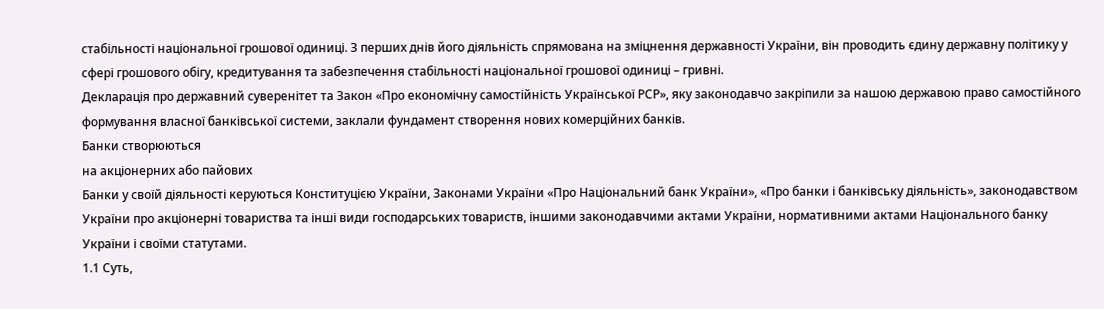стабільності національної грошової одиниці. З перших днів його діяльність спрямована на зміцнення державності України, він проводить єдину державну політику у сфері грошового обігу, кредитування та забезпечення стабільності національної грошової одиниці – гривні.
Декларація про державний суверенітет та Закон «Про економічну самостійність Української РСР», яку законодавчо закріпили за нашою державою право самостійного формування власної банківської системи, заклали фундамент створення нових комерційних банків.
Банки створюються
на акціонерних або пайових
Банки у своїй діяльності керуються Конституцією України, Законами України «Про Національний банк України», «Про банки і банківську діяльність», законодавством України про акціонерні товариства та інші види господарських товариств, іншими законодавчими актами України, нормативними актами Національного банку України і своїми статутами.
1.1 Суть,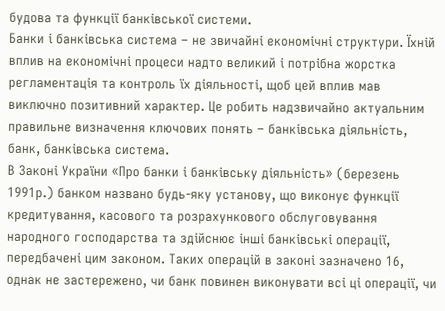будова та функції банківської системи.
Банки і банківська система – не звичайні економічні структури. Їхній вплив на економічні процеси надто великий і потрібна жорстка регламентація та контроль їх діяльності, щоб цей вплив мав виключно позитивний характер. Це робить надзвичайно актуальним правильне визначення ключових понять – банківська діяльність, банк, банківська система.
В Законі України «Про банки і банківську діяльність» (березень 1991р.) банком названо будь-яку установу, що виконує функції кредитування, касового та розрахункового обслуговування народного господарства та здійснює інші банківські операції, передбачені цим законом. Таких операцій в законі зазначено 16, однак не застережено, чи банк повинен виконувати всі ці операції, чи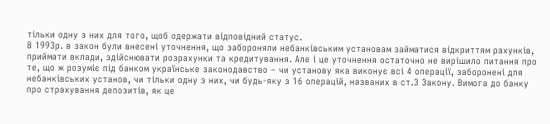тільки одну з них для того, щоб одержати відповідний статус.
В 1993р. в закон були внесені уточнення, що забороняли небанківським установам займатися відкриттям рахунків, приймати вклади, здійснювати розрахунки та кредитування. Але і це уточнення остаточно не вирішило питання про те, що ж розуміє під банком українське законодавство – чи установу яка виконує всі 4 операції, заборонені для небанківських установ, чи тільки одну з них, чи будь-яку з 16 операцій, названих в ст.3 Закону. Вимога до банку про страхування депозитів, як це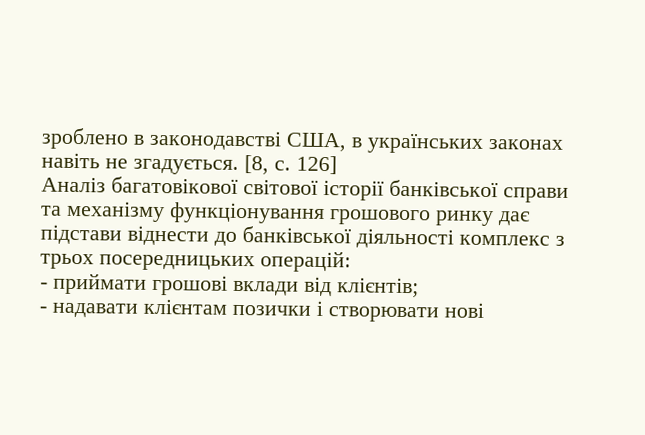зроблено в законодавстві США, в українських законах навіть не згадується. [8, с. 126]
Аналіз багатовікової світової історії банківської справи та механізму функціонування грошового ринку дає підстави віднести до банківської діяльності комплекс з трьох посередницьких операцій:
- приймати грошові вклади від клієнтів;
- надавати клієнтам позички і створювати нові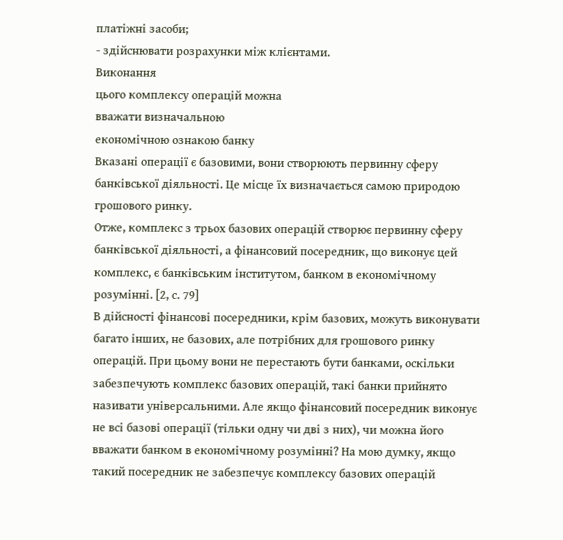платіжні засоби;
- здійснювати розрахунки між клієнтами.
Виконання
цього комплексу операцій можна
вважати визначальною
економічною ознакою банку
Вказані операції є базовими, вони створюють первинну сферу банківської діяльності. Це місце їх визначається самою природою грошового ринку.
Отже, комплекс з трьох базових операцій створює первинну сферу банківської діяльності, а фінансовий посередник, що виконує цей комплекс, є банківським інститутом, банком в економічному розумінні. [2, с. 79]
В дійсності фінансові посередники, крім базових, можуть виконувати багато інших, не базових, але потрібних для грошового ринку операцій. При цьому вони не перестають бути банками, оскільки забезпечують комплекс базових операцій, такі банки прийнято називати універсальними. Але якщо фінансовий посередник виконує не всі базові операції (тільки одну чи дві з них), чи можна його вважати банком в економічному розумінні? На мою думку, якщо такий посередник не забезпечує комплексу базових операцій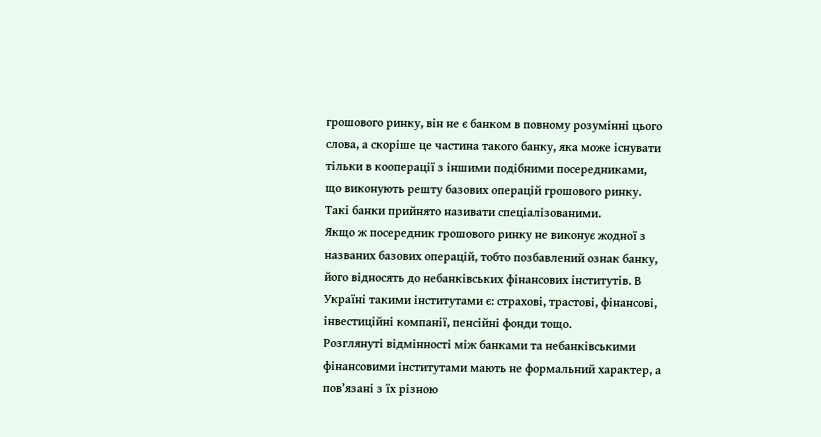грошового ринку, він не є банком в повному розумінні цього слова, а скоріше це частина такого банку, яка може існувати тільки в кооперації з іншими подібними посередниками, що виконують решту базових операцій грошового ринку. Такі банки прийнято називати спеціалізованими.
Якщо ж посередник грошового ринку не виконує жодної з названих базових операцій, тобто позбавлений ознак банку, його відносять до небанківських фінансових інститутів. В Україні такими інститутами є: страхові, трастові, фінансові, інвестиційні компанії, пенсійні фонди тощо.
Розглянуті відмінності між банками та небанківськими фінансовими інститутами мають не формальний характер, а пов’язані з їх різною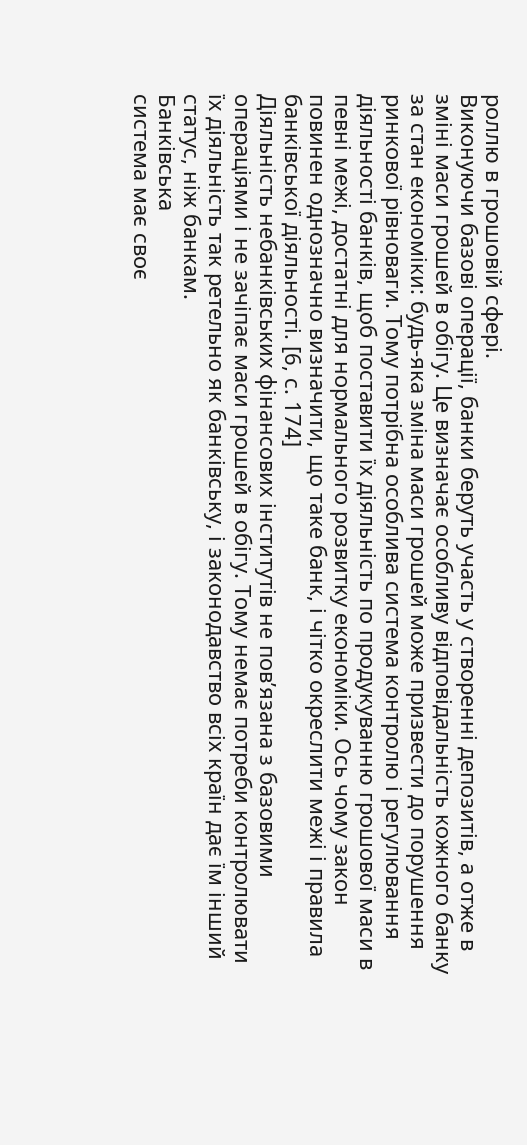роллю в грошовій сфері.
Виконуючи базові операції, банки беруть участь у створенні депозитів, а отже в зміні маси грошей в обігу. Це визначає особливу відповідальність кожного банку за стан економіки: будь-яка зміна маси грошей може призвести до порушення ринкової рівноваги. Тому потрібна особлива система контролю і регулювання діяльності банків, щоб поставити їх діяльність по продукуванню грошової маси в певні межі, достатні для нормального розвитку економіки. Ось чому закон повинен однозначно визначити, що таке банк, і чітко окреслити межі і правила банківської діяльності. [6, с. 174]
Діяльність небанківських фінансових інститутів не пов’язана з базовими операціями і не зачіпає маси грошей в обігу. Тому немає потреби контролювати їх діяльність так ретельно як банківську, і законодавство всіх країн дає їм інший статус, ніж банкам.
Банківська
система має своє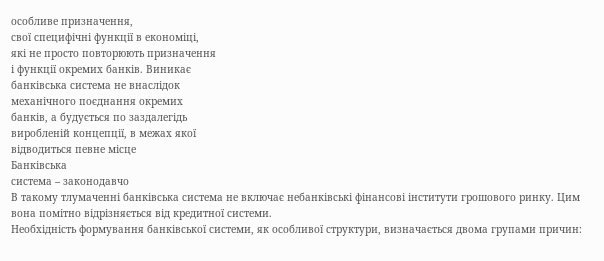особливе призначення,
свої специфічні функції в економіці,
які не просто повторюють призначення
і функції окремих банків. Виникає
банківська система не внаслідок
механічного поєднання окремих
банків, а будується по заздалегідь
виробленій концепції, в межах якої
відводиться певне місце
Банківська
система – законодавчо
В такому тлумаченні банківська система не включає небанківські фінансові інститути грошового ринку. Цим вона помітно відрізняється від кредитної системи.
Необхідність формування банківської системи, як особливої структури, визначається двома групами причин: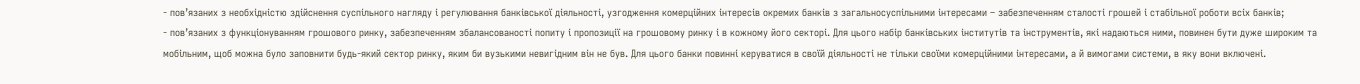- пов’язаних з необхідністю здійснення суспільного нагляду і регулювання банківської діяльності, узгодження комерційних інтересів окремих банків з загальносуспільними інтересами – забезпеченням сталості грошей і стабільної роботи всіх банків;
- пов’язаних з функціонуванням грошового ринку, забезпеченням збалансованості попиту і пропозиції на грошовому ринку і в кожному його секторі. Для цього набір банківських інститутів та інструментів, які надаються ними, повинен бути дуже широким та мобільним, щоб можна було заповнити будь-який сектор ринку, яким би вузькими невигідним він не був. Для цього банки повинні керуватися в своїй діяльності не тільки своїми комерційними інтересами, а й вимогами системи, в яку вони включені.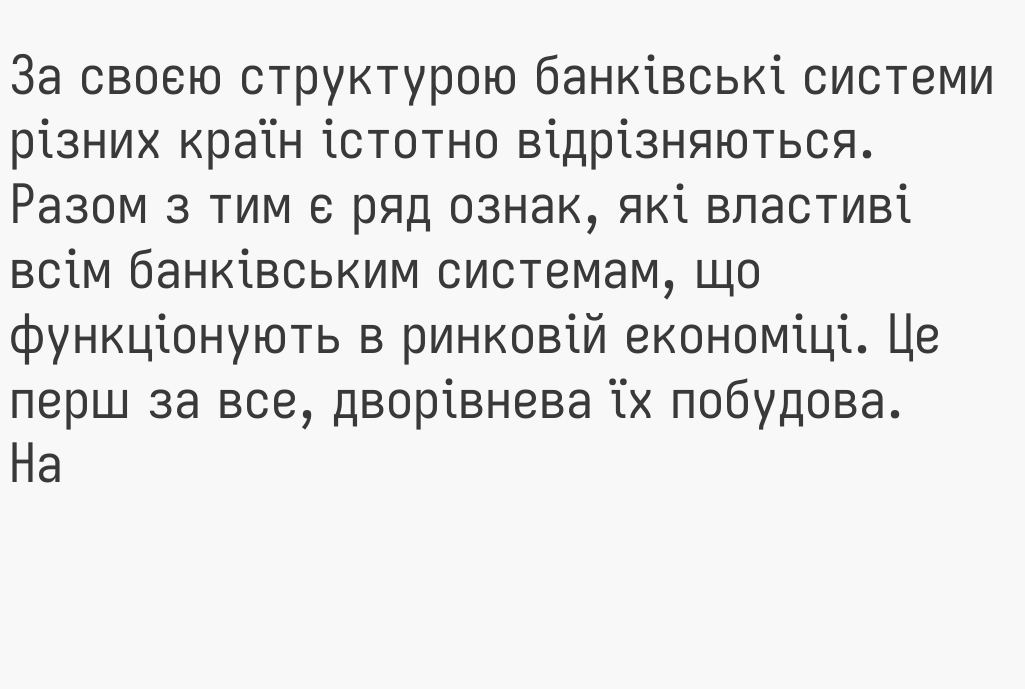За своєю структурою банківські системи різних країн істотно відрізняються. Разом з тим є ряд ознак, які властиві всім банківським системам, що функціонують в ринковій економіці. Це перш за все, дворівнева їх побудова.
На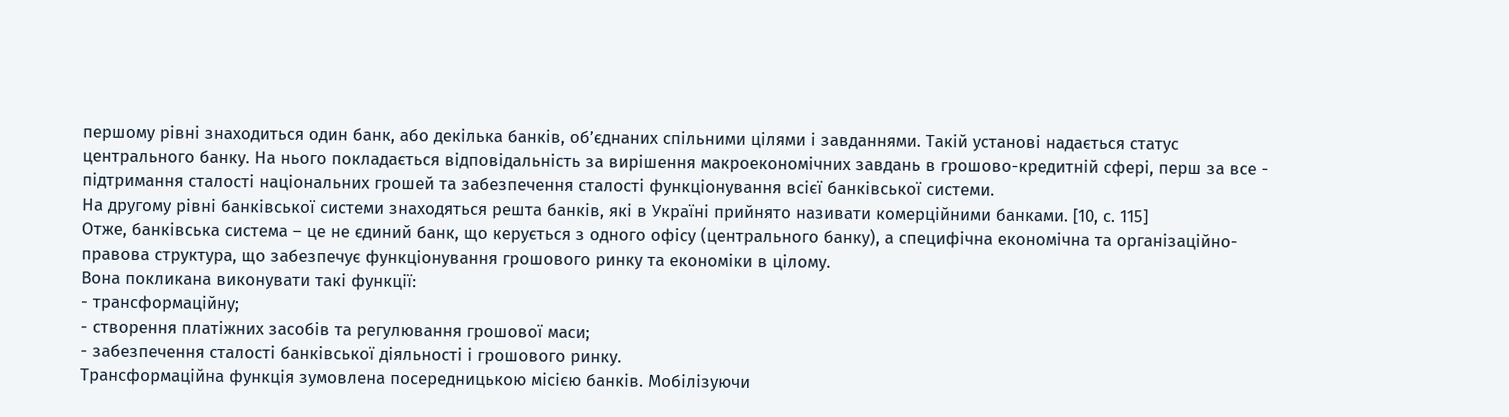першому рівні знаходиться один банк, або декілька банків, об’єднаних спільними цілями і завданнями. Такій установі надається статус центрального банку. На нього покладається відповідальність за вирішення макроекономічних завдань в грошово-кредитній сфері, перш за все - підтримання сталості національних грошей та забезпечення сталості функціонування всієї банківської системи.
На другому рівні банківської системи знаходяться решта банків, які в Україні прийнято називати комерційними банками. [10, с. 115]
Отже, банківська система – це не єдиний банк, що керується з одного офісу (центрального банку), а специфічна економічна та організаційно-правова структура, що забезпечує функціонування грошового ринку та економіки в цілому.
Вона покликана виконувати такі функції:
- трансформаційну;
- створення платіжних засобів та регулювання грошової маси;
- забезпечення сталості банківської діяльності і грошового ринку.
Трансформаційна функція зумовлена посередницькою місією банків. Мобілізуючи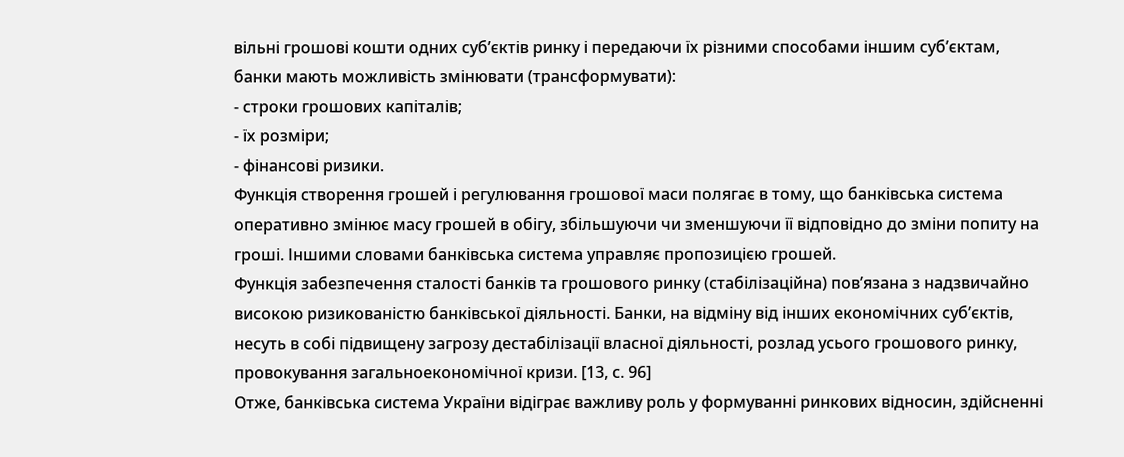вільні грошові кошти одних суб’єктів ринку і передаючи їх різними способами іншим суб’єктам, банки мають можливість змінювати (трансформувати):
- строки грошових капіталів;
- їх розміри;
- фінансові ризики.
Функція створення грошей і регулювання грошової маси полягає в тому, що банківська система оперативно змінює масу грошей в обігу, збільшуючи чи зменшуючи її відповідно до зміни попиту на гроші. Іншими словами банківська система управляє пропозицією грошей.
Функція забезпечення сталості банків та грошового ринку (стабілізаційна) пов’язана з надзвичайно високою ризикованістю банківської діяльності. Банки, на відміну від інших економічних суб’єктів, несуть в собі підвищену загрозу дестабілізації власної діяльності, розлад усього грошового ринку, провокування загальноекономічної кризи. [13, с. 96]
Отже, банківська система України відіграє важливу роль у формуванні ринкових відносин, здійсненні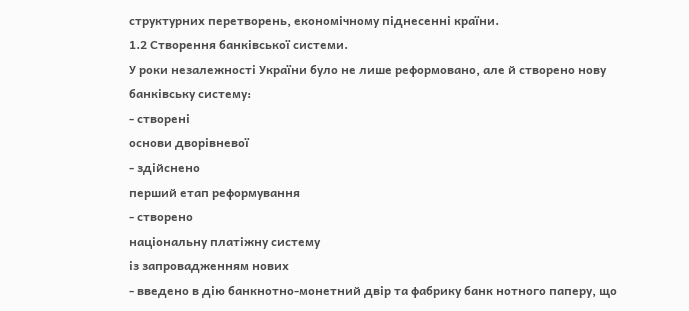структурних перетворень, економічному піднесенні країни.
1.2 Створення банкiвської системи.
У роки незалежності України було не лише реформовано, але й створено нову банківську систему:
- створені
основи дворівневої
- здійснено
перший етап реформування
- створено
національну платіжну систему
із запровадженням нових
- введено в дію банкнотно-монетний двір та фабрику банк нотного паперу, що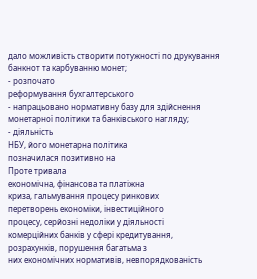дало можливість створити потужності по друкування банкнот та карбуванню монет;
- розпочато
реформування бухгалтерського
- напрацьовано нормативну базу для здійснення монетарної політики та банківського нагляду;
- діяльність
НБУ, його монетарна політика
позначилася позитивно на
Проте тривала
економічна, фінансова та платіжна
криза, гальмування процесу ринкових
перетворень економіки, інвестиційного
процесу, серйозні недоліки у діяльності
комерційних банків у сфері кредитування,
розрахунків, порушення багатьма з
них економічних нормативів, невпорядкованість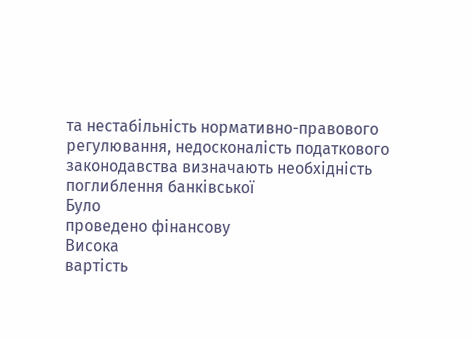та нестабільність нормативно-правового
регулювання, недосконалість податкового
законодавства визначають необхідність
поглиблення банківської
Було
проведено фінансову
Висока
вартість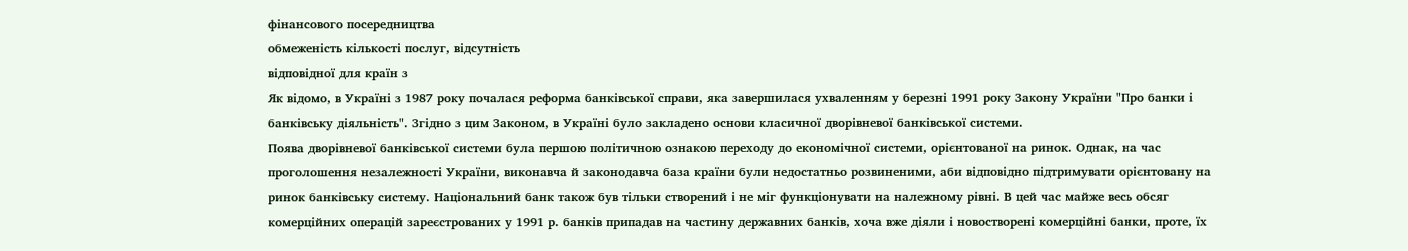фінансового посередництва
обмеженість кількості послуг, відсутність
відповідної для країн з
Як відомо, в Україні з 1987 року почалася реформа банківської справи, яка завершилася ухваленням у березні 1991 року Закону України "Про банки і банківську діяльність". Згідно з цим Законом, в Україні було закладено основи класичної дворівневої банківської системи.
Поява дворівневої банківської системи була першою політичною ознакою переходу до економічної системи, орієнтованої на ринок. Однак, на час проголошення незалежності України, виконавча й законодавча база країни були недостатньо розвиненими, аби відповідно підтримувати орієнтовану на ринок банківську систему. Національний банк також був тільки створений і не міг функціонувати на належному рівні. В цей час майже весь обсяг комерційних операцій зареєстрованих у 1991 р. банків припадав на частину державних банків, хоча вже діяли і новостворені комерційні банки, проте, їх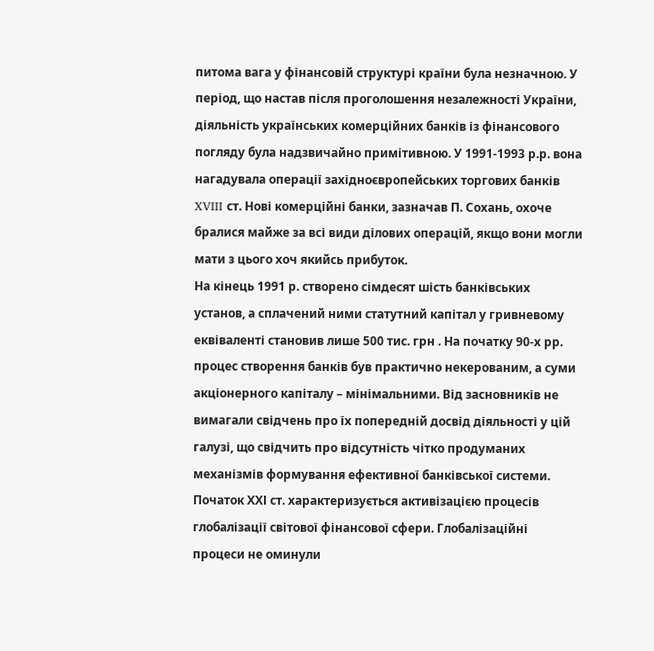питома вага у фінансовій структурі країни була незначною. У період, що настав після проголошення незалежності України, діяльність українських комерційних банків із фінансового погляду була надзвичайно примітивною. У 1991-1993 р.р. вона нагадувала операції західноєвропейських торгових банків XVIII ст. Нові комерційні банки, зазначав П. Сохань, охоче бралися майже за всі види ділових операцій, якщо вони могли мати з цього хоч якийсь прибуток.
На кінець 1991 р. створено сімдесят шість банківських установ, а сплачений ними статутний капітал у гривневому еквіваленті становив лише 500 тис. грн . На початку 90-х рр. процес створення банків був практично некерованим, а суми акціонерного капіталу – мінімальними. Від засновників не вимагали свідчень про їх попередній досвід діяльності у цій галузі, що свідчить про відсутність чітко продуманих механізмів формування ефективної банківської системи.
Початок ХХІ ст. характеризується активізацією процесів глобалізації світової фінансової сфери. Глобалізаційні процеси не оминули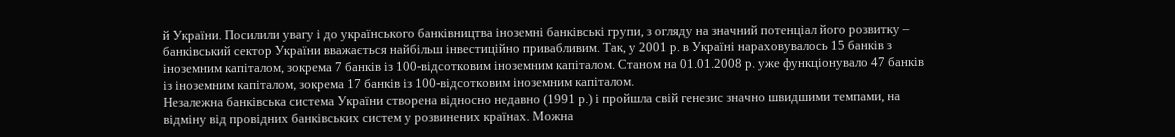й України. Посилили увагу і до українського банківництва іноземні банківські групи, з огляду на значний потенціал його розвитку – банківський сектор України вважається найбільш інвестиційно привабливим. Так, у 2001 р. в Україні нараховувалось 15 банків з іноземним капіталом, зокрема 7 банків із 100-відсотковим іноземним капіталом. Станом на 01.01.2008 р. уже функціонувало 47 банків із іноземним капіталом, зокрема 17 банків із 100-відсотковим іноземним капіталом.
Незалежна банківська система України створена відносно недавно (1991 р.) і пройшла свій генезис значно швидшими темпами, на відміну від провідних банківських систем у розвинених країнах. Можна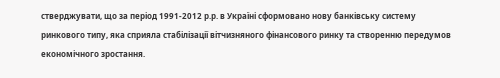стверджувати, що за період 1991-2012 р.р. в Україні сформовано нову банківську систему ринкового типу, яка сприяла стабілізації вітчизняного фінансового ринку та створенню передумов економічного зростання.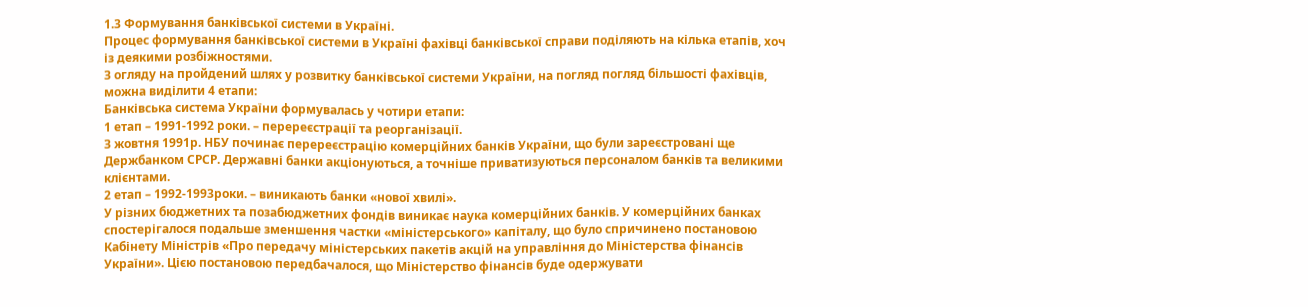1.3 Формування банківської системи в Україні.
Процес формування банківської системи в Україні фахівці банківської справи поділяють на кілька етапів, хоч із деякими розбіжностями.
З огляду на пройдений шлях у розвитку банківської системи України, на погляд погляд більшості фахівців, можна виділити 4 етапи:
Банківська система України формувалась у чотири етапи:
1 етап – 1991-1992 роки. – перереєстрації та реорганізації.
З жовтня 1991р. НБУ починає перереєстрацію комерційних банків України, що були зареєстровані ще Держбанком СРСР. Державні банки акціонуються, а точніше приватизуються персоналом банків та великими клієнтами.
2 етап – 1992-1993роки. – виникають банки «нової хвилі».
У різних бюджетних та позабюджетних фондів виникає наука комерційних банків. У комерційних банках спостерігалося подальше зменшення частки «міністерського» капіталу, що було спричинено постановою Кабінету Міністрів «Про передачу міністерських пакетів акцій на управління до Міністерства фінансів України». Цією постановою передбачалося, що Міністерство фінансів буде одержувати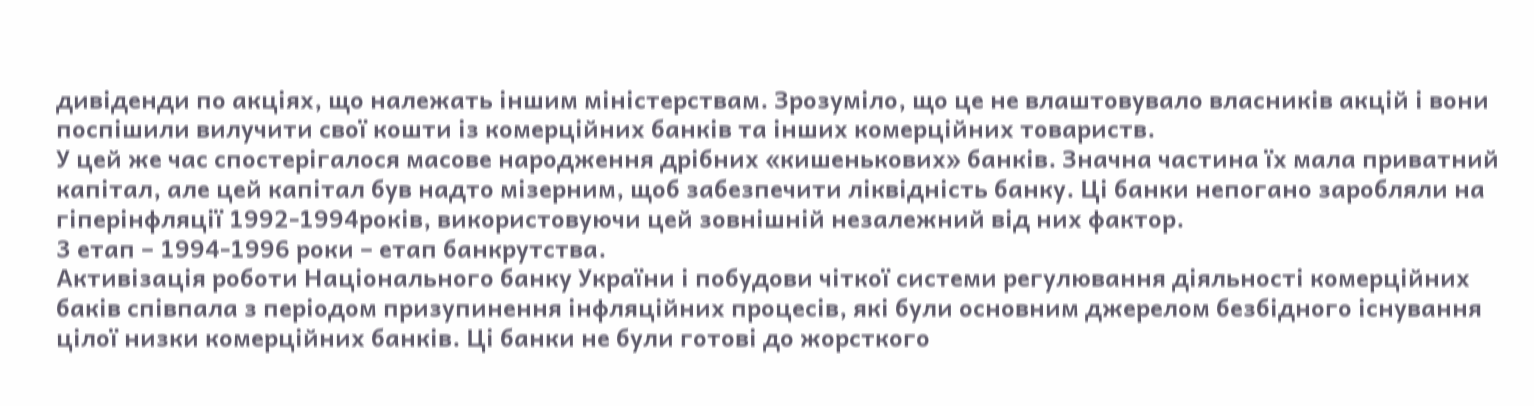дивіденди по акціях, що належать іншим міністерствам. Зрозуміло, що це не влаштовувало власників акцій і вони поспішили вилучити свої кошти із комерційних банків та інших комерційних товариств.
У цей же час спостерігалося масове народження дрібних «кишенькових» банків. Значна частина їх мала приватний капітал, але цей капітал був надто мізерним, щоб забезпечити ліквідність банку. Ці банки непогано заробляли на гіперінфляції 1992-1994рокiв, використовуючи цей зовнішній незалежний від них фактор.
3 етап – 1994-1996 роки – етап банкрутства.
Активізація роботи Національного банку України і побудови чіткої системи регулювання діяльності комерційних баків співпала з періодом призупинення інфляційних процесів, які були основним джерелом безбідного існування цілої низки комерційних банків. Ці банки не були готові до жорсткого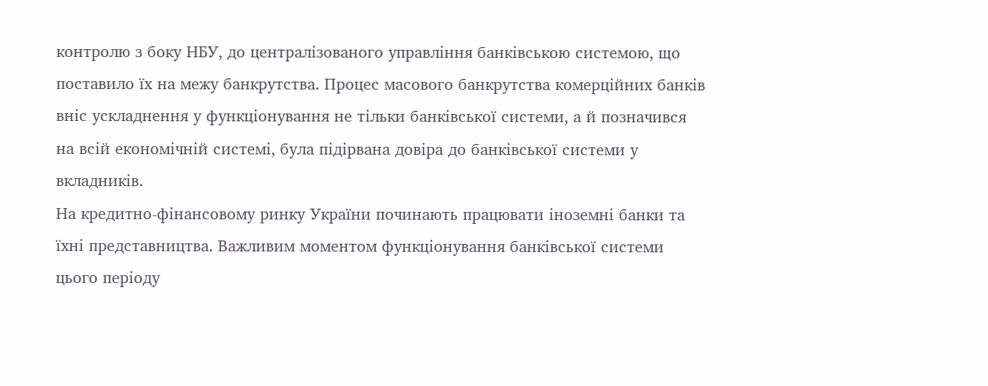контролю з боку НБУ, до централізованого управління банківською системою, що поставило їх на межу банкрутства. Процес масового банкрутства комерційних банків вніс ускладнення у функціонування не тільки банківської системи, а й позначився на всій економічній системі, була підірвана довіра до банківської системи у вкладників.
На кредитно-фінансовому ринку України починають працювати іноземні банки та їхні представництва. Важливим моментом функціонування банківської системи цього періоду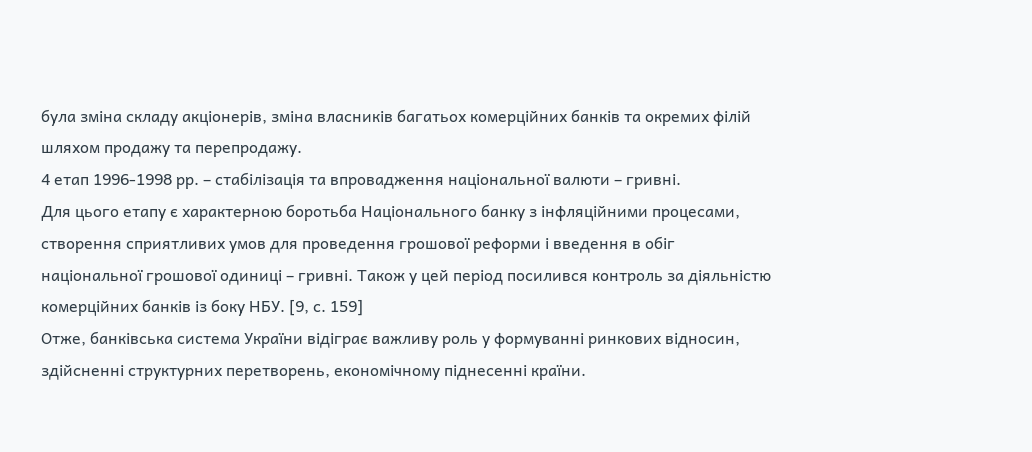була зміна складу акціонерів, зміна власників багатьох комерційних банків та окремих філій шляхом продажу та перепродажу.
4 етап 1996-1998 рр. – стабілізація та впровадження національної валюти – гривні.
Для цього етапу є характерною боротьба Національного банку з інфляційними процесами, створення сприятливих умов для проведення грошової реформи і введення в обіг національної грошової одиниці – гривні. Також у цей період посилився контроль за діяльністю комерційних банків із боку НБУ. [9, с. 159]
Отже, банківська система України відіграє важливу роль у формуванні ринкових відносин, здійсненні структурних перетворень, економічному піднесенні країни.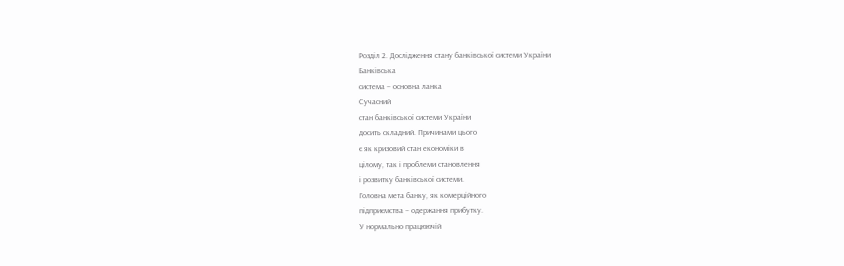Розділ 2. Дослідження стану банківської системи України
Банківська
система – основна ланка
Сучасний
стан банківської системи України
досить складний. Причинами цього
є як кризовий стан економіки в
цілому, так і проблеми становлення
і розвитку банківської системи.
Головна мета банку, як комерційного
підприємства – одержання прибутку.
У нормально працюючій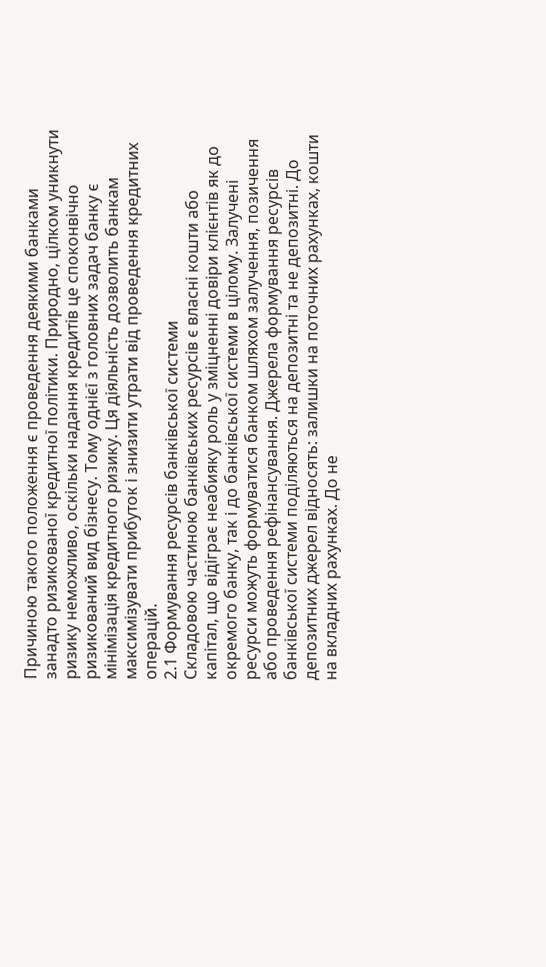Причиною такого положення є проведення деякими банками занадто ризикованої кредитної політики. Природно, цілком уникнути ризику неможливо, оскільки надання кредитів це споконвічно ризикований вид бізнесу. Тому однієї з головних задач банку є мінімізація кредитного ризику. Ця діяльність дозволить банкам максимізувати прибуток і знизити утрати від проведення кредитних операцій.
2.1 Формування ресурсів банківської системи
Складовою частиною банківських ресурсів є власні кошти або капітал, що відіграє неабияку роль у зміцненні довіри клієнтів як до окремого банку, так і до банківської системи в цілому. Залучені ресурси можуть формуватися банком шляхом залучення, позичення або проведення рефінансування. Джерела формування ресурсів банківської системи поділяються на депозитні та не депозитні. До депозитних джерел відносять: залишки на поточних рахунках, кошти на вкладних рахунках. До не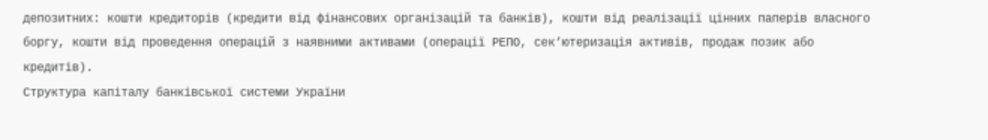депозитних: кошти кредиторів (кредити від фінансових організацій та банків), кошти від реалізації цінних паперів власного боргу, кошти від проведення операцій з наявними активами (операції РЕПО, сек’ютеризація активів, продаж позик або кредитів).
Структура капіталу банківської системи України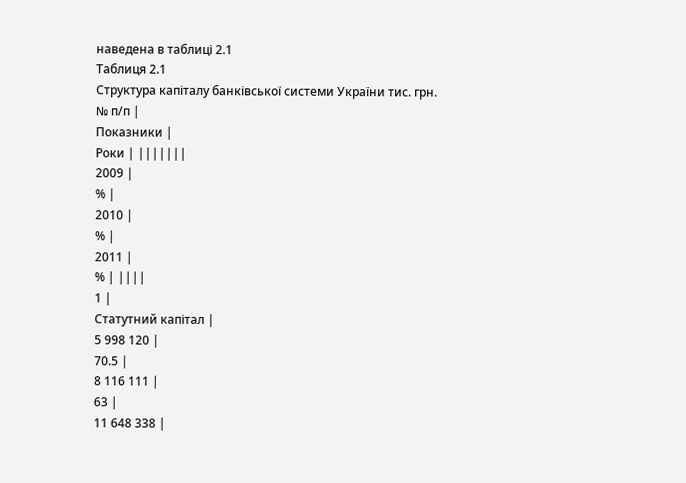наведена в таблиці 2.1
Таблиця 2.1
Структура капіталу банківської системи України тис. грн.
№ п/п |
Показники |
Роки | |||||||
2009 |
% |
2010 |
% |
2011 |
% | ||||
1 |
Статутний капітал |
5 998 120 |
70.5 |
8 116 111 |
63 |
11 648 338 |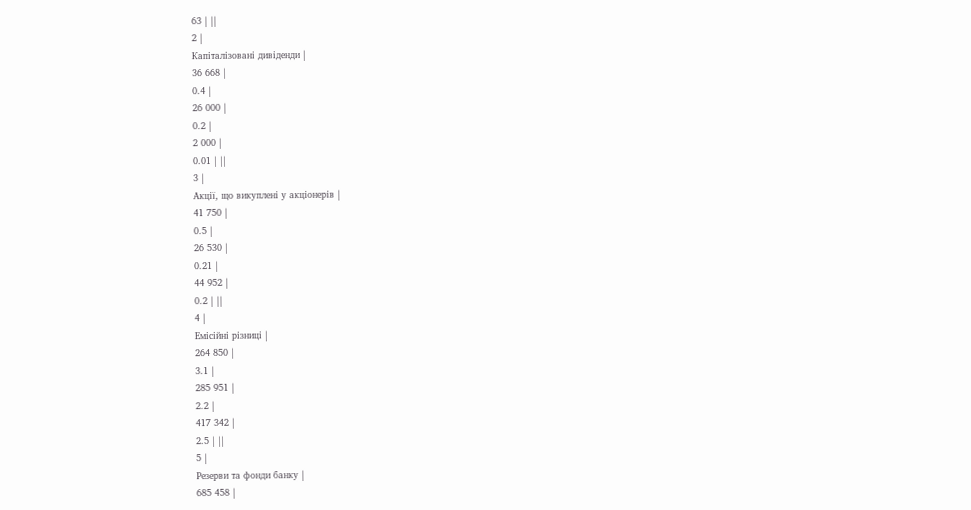63 | ||
2 |
Капіталізовані дивіденди |
36 668 |
0.4 |
26 000 |
0.2 |
2 000 |
0.01 | ||
3 |
Акції, що викуплені у акціонерів |
41 750 |
0.5 |
26 530 |
0.21 |
44 952 |
0.2 | ||
4 |
Емісійні різниці |
264 850 |
3.1 |
285 951 |
2.2 |
417 342 |
2.5 | ||
5 |
Резерви та фонди банку |
685 458 |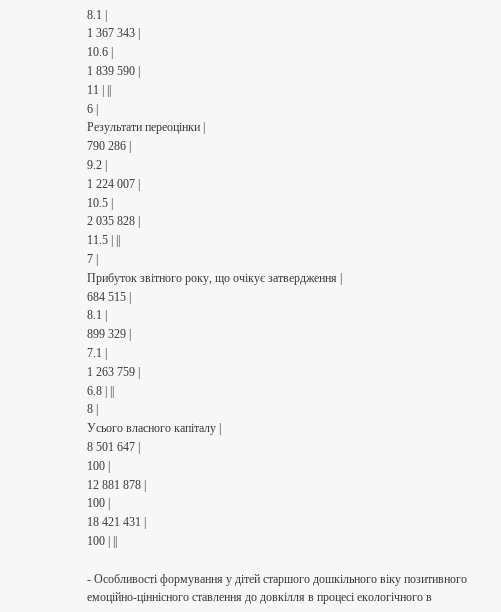8.1 |
1 367 343 |
10.6 |
1 839 590 |
11 | ||
6 |
Результати переоцінки |
790 286 |
9.2 |
1 224 007 |
10.5 |
2 035 828 |
11.5 | ||
7 |
Прибуток звітного року, що очікує затвердження |
684 515 |
8.1 |
899 329 |
7.1 |
1 263 759 |
6.8 | ||
8 |
Усього власного капіталу |
8 501 647 |
100 |
12 881 878 |
100 |
18 421 431 |
100 | ||

- Особливості формування у дітей старшого дошкільного віку позитивного емоційно-ціннісного ставлення до довкілля в процесі екологічного в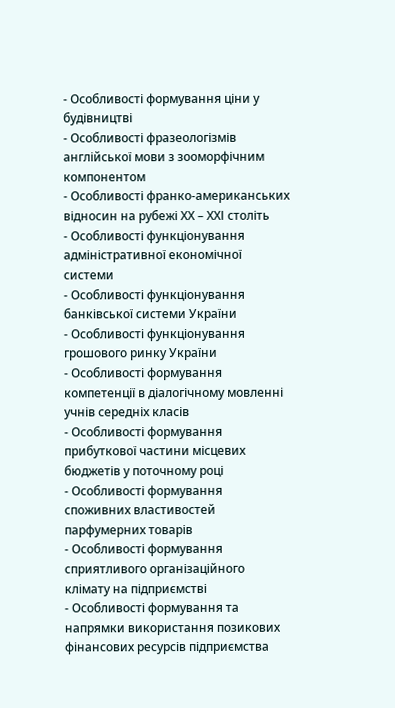- Особливості формування ціни у будівництві
- Особливості фразеологізмів англійської мови з зооморфічним компонентом
- Особливості франко-американських відносин на рубежі ХХ – ХХІ століть
- Особливості функціонування адміністративної економічної системи
- Особливості функціонування банківської системи України
- Особливості функціонування грошового ринку України
- Особливості формування компетенції в діалогічному мовленні учнів середніх класів
- Особливості формування прибуткової частини місцевих бюджетів у поточному році
- Особливості формування споживних властивостей парфумерних товарів
- Особливості формування сприятливого організаційного клімату на підприємстві
- Особливості формування та напрямки використання позикових фінансових ресурсів підприємства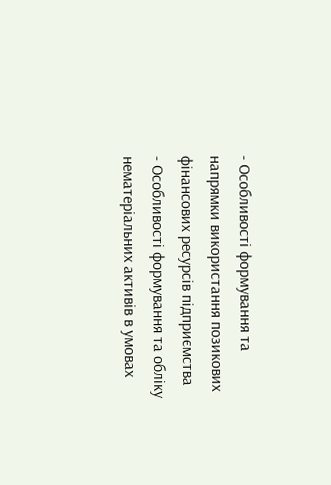- Особливості формування та напрямки використання позикових фінансових ресурсів підприємства
- Особливості формування та обліку нематеріальних активів в умовах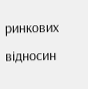ринкових відносин